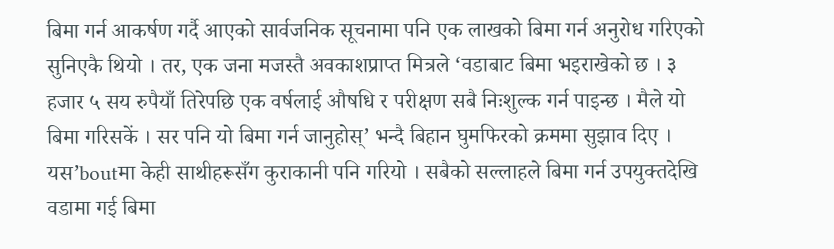बिमा गर्न आकर्षण गर्दै आएको सार्वजनिक सूचनामा पनि एक लाखको बिमा गर्न अनुरोध गरिएको सुनिएकै थियो । तर, एक जना मजस्तै अवकाशप्राप्त मित्रले ‘वडाबाट बिमा भइराखेको छ । ३ हजार ५ सय रुपैयाँ तिरेपछि एक वर्षलाई औषधि र परीक्षण सबै निःशुल्क गर्न पाइन्छ । मैले यो बिमा गरिसकें । सर पनि यो बिमा गर्न जानुहोस्’ भन्दै बिहान घुमफिरको क्रममा सुझाव दिए । यस’boutमा केही साथीहरूसँग कुराकानी पनि गरियो । सबैको सल्लाहले बिमा गर्न उपयुक्तदेखि वडामा गई बिमा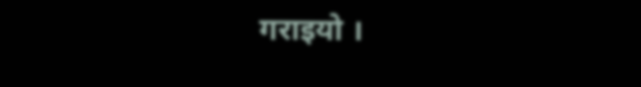गराइयो ।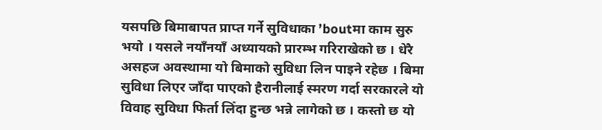यसपछि बिमाबापत प्राप्त गर्ने सुविधाका ’boutमा काम सुरु भयो । यसले नयाँनयाँ अध्यायको प्रारम्भ गरिराखेको छ । धेरै असहज अवस्थामा यो बिमाको सुविधा लिन पाइने रहेछ । बिमा सुविधा लिएर जाँदा पाएको हैरानीलाई स्मरण गर्दा सरकारले यो विवाह सुविधा फिर्ता लिँदा हुन्छ भन्ने लागेको छ । कस्तो छ यो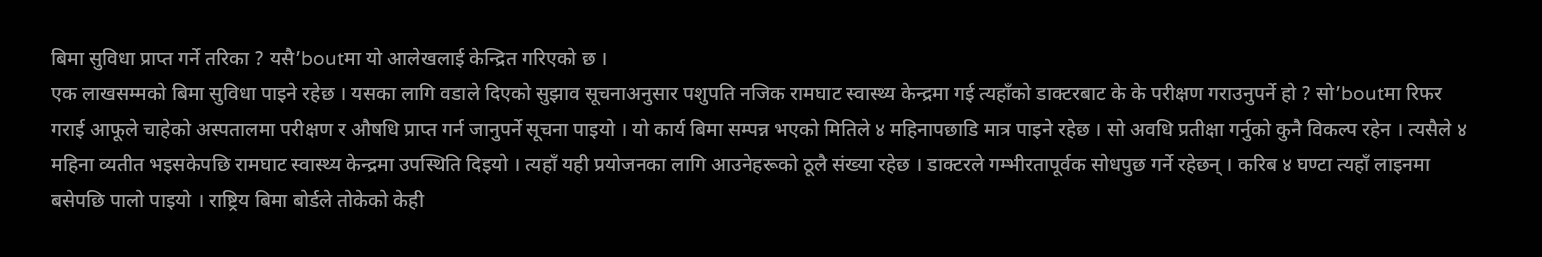बिमा सुविधा प्राप्त गर्ने तरिका ? यसै’boutमा यो आलेखलाई केन्द्रित गरिएको छ ।
एक लाखसम्मको बिमा सुविधा पाइने रहेछ । यसका लागि वडाले दिएको सुझाव सूचनाअनुसार पशुपति नजिक रामघाट स्वास्थ्य केन्द्रमा गई त्यहाँको डाक्टरबाट के के परीक्षण गराउनुपर्ने हो ? सो’boutमा रिफर गराई आफूले चाहेको अस्पतालमा परीक्षण र औषधि प्राप्त गर्न जानुपर्ने सूचना पाइयो । यो कार्य बिमा सम्पन्न भएको मितिले ४ महिनापछाडि मात्र पाइने रहेछ । सो अवधि प्रतीक्षा गर्नुको कुनै विकल्प रहेन । त्यसैले ४ महिना व्यतीत भइसकेपछि रामघाट स्वास्थ्य केन्द्रमा उपस्थिति दिइयो । त्यहाँ यही प्रयोजनका लागि आउनेहरूको ठूलै संख्या रहेछ । डाक्टरले गम्भीरतापूर्वक सोधपुछ गर्ने रहेछन् । करिब ४ घण्टा त्यहाँ लाइनमा बसेपछि पालो पाइयो । राष्ट्रिय बिमा बोर्डले तोकेको केही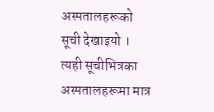अस्पतालहरूको सूची देखाइयो । त्यही सूचीभित्रका अस्पतालहरूमा मात्र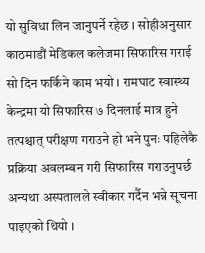यो सुविधा लिन जानुपर्ने रहेछ । सोहीअनुसार काठमाडौं मेडिकल कलेजमा सिफारिस गराई सो दिन फर्किने काम भयो । रामघाट स्वास्थ्य केन्द्रमा यो सिफारिस ७ दिनलाई मात्र हुने तत्पश्चात् परीक्षण गराउने हो भने पुनः पहिलेकै प्रक्रिया अवलम्बन गरी सिफारिस गराउनुपर्छ अन्यथा अस्पतालले स्वीकार गर्दैन भन्ने सूचना पाइएको थियो ।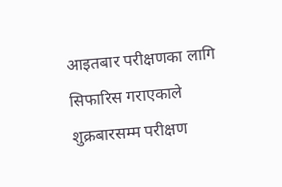आइतबार परीक्षणका लागि सिफारिस गराएकाले शुक्रबारसम्म परीक्षण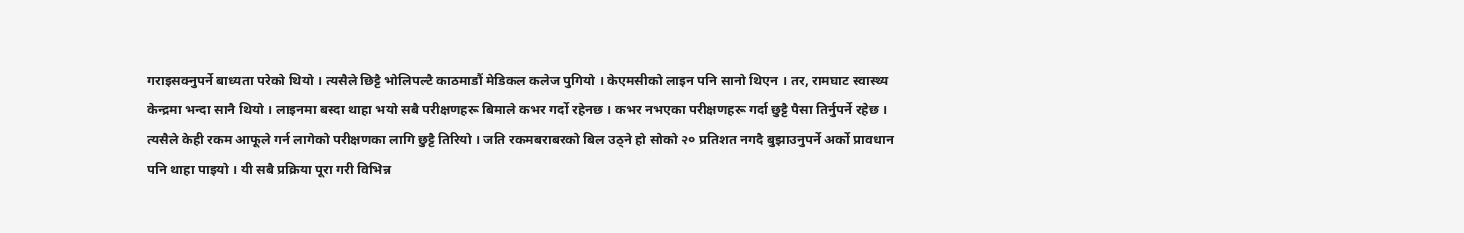गराइसक्नुपर्ने बाध्यता परेको थियो । त्यसैले छिट्टै भोलिपल्टै काठमाडौं मेडिकल कलेज पुगियो । केएमसीको लाइन पनि सानो थिएन । तर, रामघाट स्वास्थ्य केन्द्रमा भन्दा सानै थियो । लाइनमा बस्दा थाहा भयो सबै परीक्षणहरू बिमाले कभर गर्दो रहेनछ । कभर नभएका परीक्षणहरू गर्दा छुट्टै पैसा तिर्नुपर्ने रहेछ । त्यसैले केही रकम आफूले गर्न लागेको परीक्षणका लागि छुट्टै तिरियो । जति रकमबराबरको बिल उठ्ने हो सोको २० प्रतिशत नगदै बुझाउनुपर्ने अर्को प्रावधान पनि थाहा पाइयो । यी सबै प्रक्रिया पूरा गरी विभिन्न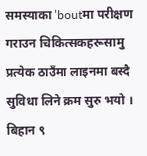समस्याका ’boutमा परीक्षण गराउन चिकित्सकहरूसामु प्रत्येक ठाउँमा लाइनमा बस्दै सुविधा लिने क्रम सुरु भयो । बिहान ९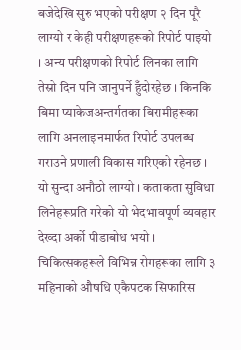बजेदेखि सुरु भएको परीक्षण २ दिन पूरै लाग्यो र केही परीक्षणहरूको रिपोर्ट पाइयो । अन्य परीक्षणको रिपोर्ट लिनका लागि तेस्रो दिन पनि जानुपर्ने हुँदोरहेछ । किनकि बिमा प्याकेजअन्तर्गतका बिरामीहरूका लागि अनलाइनमार्फत रिपोर्ट उपलब्ध गराउने प्रणाली विकास गरिएको रहेनछ । यो सुन्दा अनौठो लाग्यो । कताकता सुविधा लिनेहरूप्रति गरेको यो भेदभावपूर्ण व्यवहार देख्दा अर्को पीडाबोध भयो ।
चिकित्सकहरूले विभिन्न रोगहरूका लागि ३ महिनाको औषधि एकैपटक सिफारिस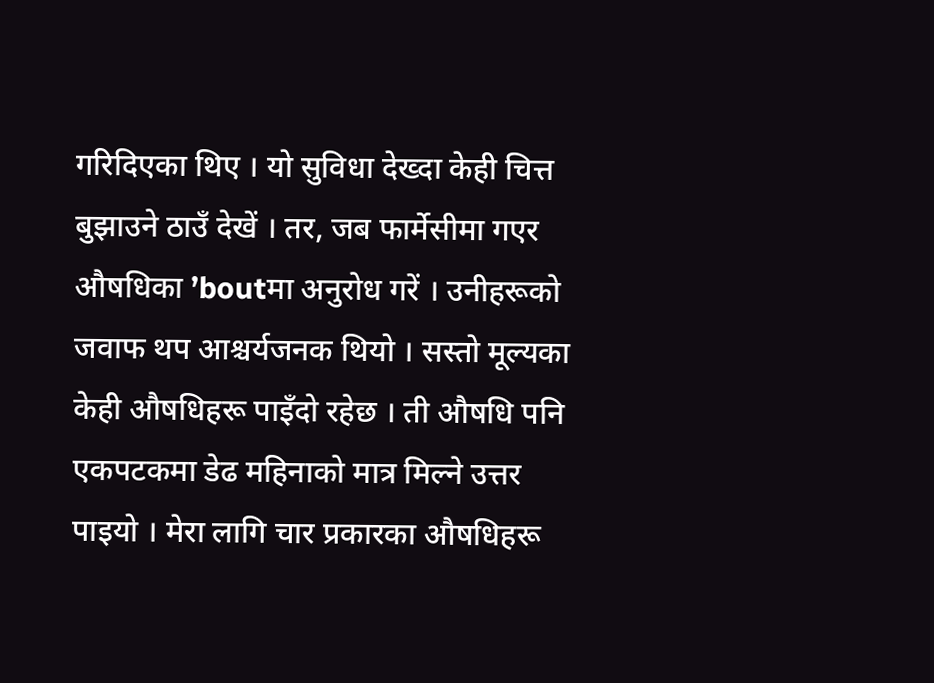गरिदिएका थिए । यो सुविधा देख्दा केही चित्त बुझाउने ठाउँ देखें । तर, जब फार्मेसीमा गएर औषधिका ’boutमा अनुरोध गरें । उनीहरूको जवाफ थप आश्चर्यजनक थियो । सस्तो मूल्यका केही औषधिहरू पाइँदो रहेछ । ती औषधि पनि एकपटकमा डेढ महिनाको मात्र मिल्ने उत्तर पाइयो । मेरा लागि चार प्रकारका औषधिहरू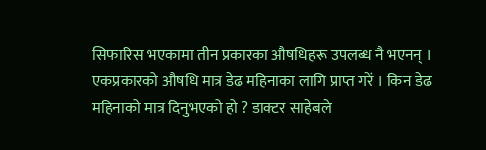सिफारिस भएकामा तीन प्रकारका औषधिहरू उपलब्ध नै भएनन् । एकप्रकारको औषधि मात्र डेढ महिनाका लागि प्राप्त गरें । किन डेढ महिनाको मात्र दिनुभएको हो ? डाक्टर साहेबले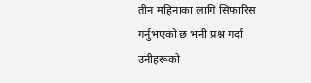तीन महिनाका लागि सिफारिस गर्नुभएको छ भनी प्रश्न गर्दा उनीहरूको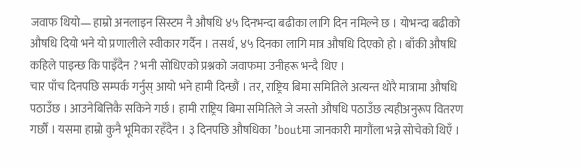जवाफ थियो— हाम्रो अनलाइन सिस्टम नै औषधि ४५ दिनभन्दा बढीका लागि दिन नमिल्ने छ । योभन्दा बढीको औषधि दियो भने यो प्रणालीले स्वीकार गर्दैन । तसर्थ, ४५ दिनका लागि मात्र औषधि दिएको हो । बाँकी औषधि कहिले पाइन्छ कि पाइँदैन ? भनी सोधिएको प्रश्नको जवाफमा उनीहरू भन्दै थिए ।
चार पाँच दिनपछि सम्पर्क गर्नुस् आयो भने हामी दिन्छौं । तर, राष्ट्रिय बिमा समितिले अत्यन्त थोरै मात्रामा औषधि पठाउँछ । आउनेबित्तिकै सकिने गर्छ । हामी राष्ट्रिय बिमा समितिले जे जस्तो औषधि पठाउँछ त्यहीअनुरूप वितरण गर्छौं । यसमा हाम्रो कुनै भूमिका रहँदैन । ३ दिनपछि औषधिका ’boutमा जानकारी मागौंला भन्ने सोचेको थिएँ ।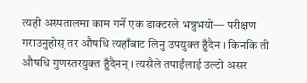त्यही अस्पतालमा काम गर्ने एक डाक्टरले भन्नुभयो— परीक्षण गराउनुहोस् तर औषधि त्यहाँबाट लिनु उपयुक्त हुँदैन । किनकि ती औषधि गुणस्तरयुक्त हुँदैनन् । त्यसैले तपाईंलाई उल्टो असर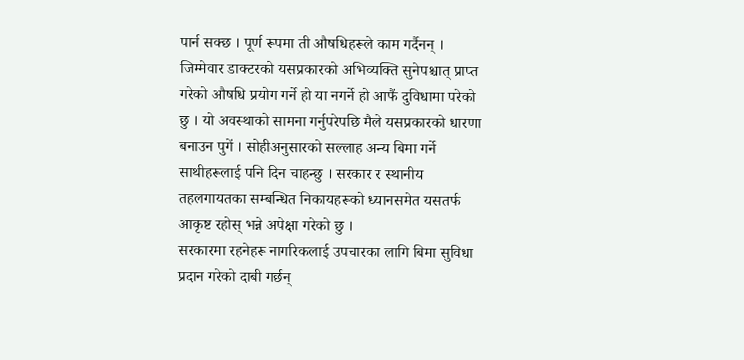पार्न सक्छ । पूर्ण रूपमा ती औषधिहरूले काम गर्दैनन् । जिम्मेवार डाक्टरको यसप्रकारको अभिव्यक्ति सुनेपश्चात् प्राप्त गरेको औषधि प्रयोग गर्ने हो या नगर्ने हो आफैं दुविधामा परेको छु । यो अवस्थाको सामना गर्नुपरेपछि मैले यसप्रकारको धारणा बनाउन पुगें । सोहीअनुसारको सल्लाह अन्य बिमा गर्ने साथीहरूलाई पनि दिन चाहन्छु । सरकार र स्थानीय तहलगायतका सम्बन्धित निकायहरूको ध्यानसमेत यसतर्फ आकृष्ट रहोस् भन्ने अपेक्षा गरेको छु ।
सरकारमा रहनेहरू नागरिकलाई उपचारका लागि बिमा सुविधा प्रदान गरेको दाबी गर्छन्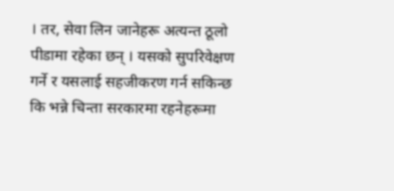। तर, सेवा लिन जानेहरू अत्यन्त ठूलो पीडामा रहेका छन् । यसको सुपरिवेक्षण गर्ने र यसलाई सहजीकरण गर्न सकिन्छ कि भन्ने चिन्ता सरकारमा रहनेहरूमा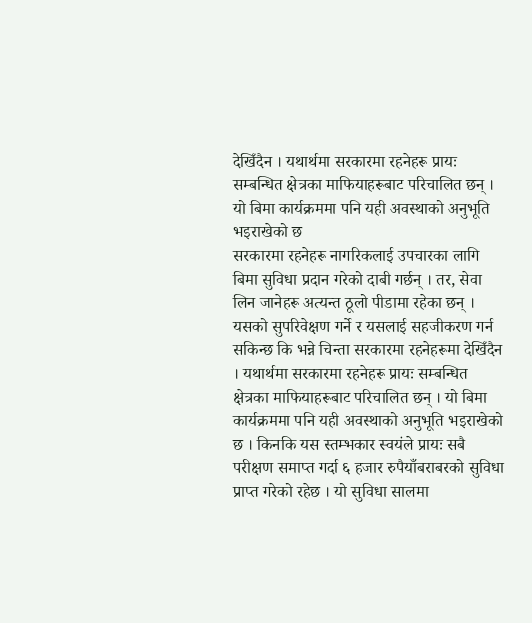देखिँदैन । यथार्थमा सरकारमा रहनेहरू प्रायः सम्बन्धित क्षेत्रका माफियाहरूबाट परिचालित छन् । यो बिमा कार्यक्रममा पनि यही अवस्थाको अनुभूति भइराखेको छ
सरकारमा रहनेहरू नागरिकलाई उपचारका लागि बिमा सुविधा प्रदान गरेको दाबी गर्छन् । तर, सेवा लिन जानेहरू अत्यन्त ठूलो पीडामा रहेका छन् । यसको सुपरिवेक्षण गर्ने र यसलाई सहजीकरण गर्न सकिन्छ कि भन्ने चिन्ता सरकारमा रहनेहरूमा देखिँदैन । यथार्थमा सरकारमा रहनेहरू प्रायः सम्बन्धित क्षेत्रका माफियाहरूबाट परिचालित छन् । यो बिमा कार्यक्रममा पनि यही अवस्थाको अनुभूति भइराखेको छ । किनकि यस स्तम्भकार स्वयंले प्रायः सबै परीक्षण समाप्त गर्दा ६ हजार रुपैयाँबराबरको सुविधा प्राप्त गरेको रहेछ । यो सुविधा सालमा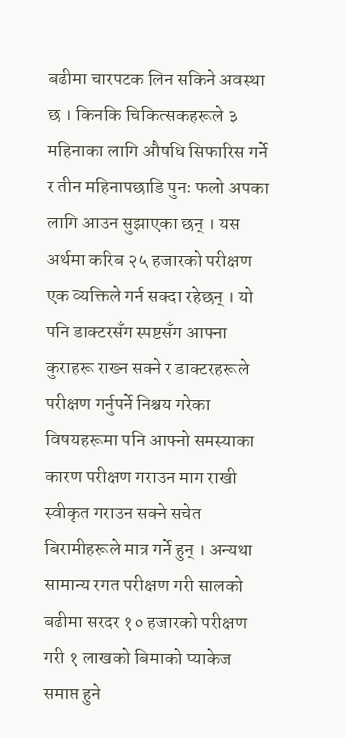बढीमा चारपटक लिन सकिने अवस्था छ । किनकि चिकित्सकहरूले ३ महिनाका लागि औषधि सिफारिस गर्ने र तीन महिनापछाडि पुनः फलो अपका लागि आउन सुझाएका छन् । यस अर्थमा करिब २५ हजारको परीक्षण एक व्यक्तिले गर्न सक्दा रहेछन् । यो पनि डाक्टरसँग स्पष्टसँग आफ्ना कुराहरू राख्न सक्ने र डाक्टरहरूले परीक्षण गर्नुपर्ने निश्चय गरेका विषयहरूमा पनि आफ्नो समस्याका कारण परीक्षण गराउन माग राखी स्वीकृत गराउन सक्ने सचेत बिरामीहरूले मात्र गर्ने हुन् । अन्यथा सामान्य रगत परीक्षण गरी सालको बढीमा सरदर १० हजारको परीक्षण गरी १ लाखको बिमाको प्याकेज समाप्त हुने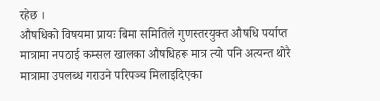रहेछ ।
औषधिको विषयमा प्रायः बिमा समितिले गुणस्तरयुक्त औषधि पर्याप्त मात्रामा नपठाई कम्सल खालका औषधिहरू मात्र त्यो पनि अत्यन्त थोरै मात्रामा उपलब्ध गराउने परिपञ्च मिलाइदिएका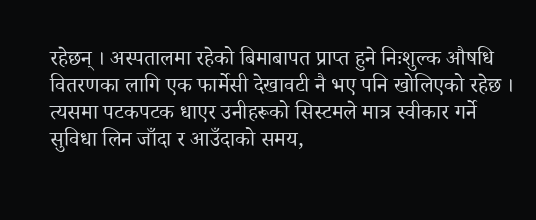रहेछन् । अस्पतालमा रहेको बिमाबापत प्राप्त हुने निःशुल्क औषधि वितरणका लागि एक फार्मेसी देखावटी नै भए पनि खोलिएको रहेछ । त्यसमा पटकपटक धाएर उनीहरूको सिस्टमले मात्र स्वीकार गर्ने सुविधा लिन जाँदा र आउँदाको समय,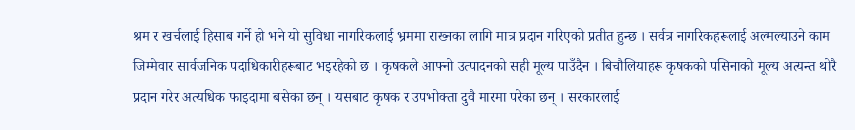श्रम र खर्चलाई हिसाब गर्ने हो भने यो सुविधा नागरिकलाई भ्रममा राख्नका लागि मात्र प्रदान गरिएको प्रतीत हुन्छ । सर्वत्र नागरिकहरूलाई अल्मल्याउने काम जिम्मेवार सार्वजनिक पदाधिकारीहरूबाट भइरहेको छ । कृषकले आफ्नो उत्पादनको सही मूल्य पाउँदैन । बिचौलियाहरू कृषकको पसिनाको मूल्य अत्यन्त थोरै प्रदान गरेर अत्यधिक फाइदामा बसेका छन् । यसबाट कृषक र उपभोक्ता दुवै मारमा परेका छन् । सरकारलाई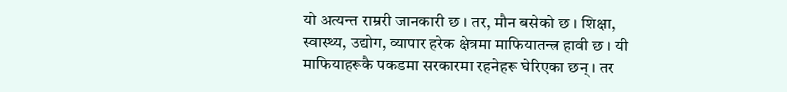यो अत्यन्त राम्ररी जानकारी छ । तर, मौन बसेको छ । शिक्षा, स्वास्थ्य, उद्योग, व्यापार हरेक क्षेत्रमा माफियातन्त्र हावी छ । यी माफियाहरूकै पकडमा सरकारमा रहनेहरू घेरिएका छन् । तर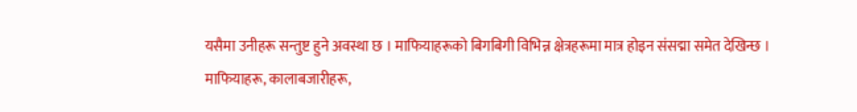यसैमा उनीहरू सन्तुष्ट हुने अवस्था छ । माफियाहरूको बिगबिगी विभिन्न क्षेत्रहरूमा मात्र होइन संसद्मा समेत देखिन्छ ।
माफियाहरू, कालाबजारीहरू,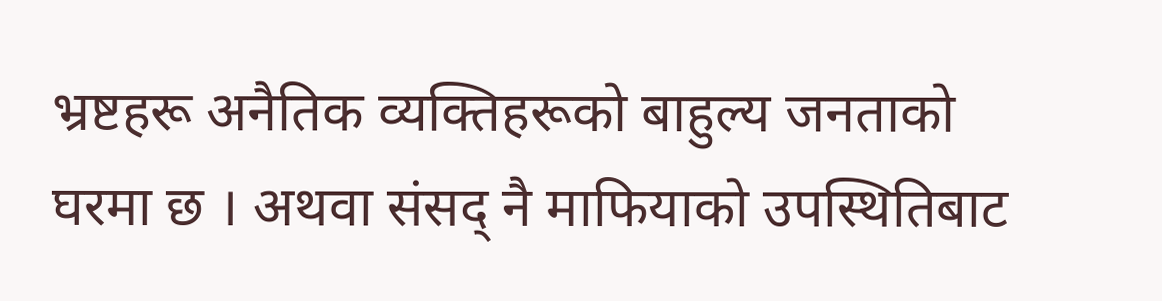भ्रष्टहरू अनैतिक व्यक्तिहरूको बाहुल्य जनताको घरमा छ । अथवा संसद् नै माफियाको उपस्थितिबाट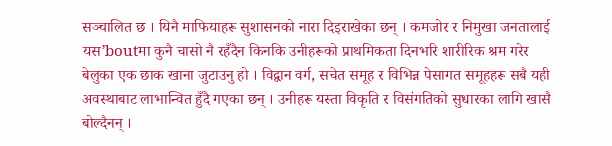सञ्चालित छ । यिनै माफियाहरू सुशासनको नारा दिइराखेका छन् । कमजोर र निमुखा जनतालाई यस’boutमा कुनै चासो नै रहँदैन किनकि उनीहरूको प्राथमिकता दिनभरि शारीरिक श्रम गरेर बेलुका एक छाक खाना जुटाउनु हो । विद्वान वर्ग, सचेत समूह र विभिन्न पेसागत समूहहरू सबै यही अवस्थाबाट लाभान्वित हुँदै गएका छन् । उनीहरू यस्ता विकृति र विसंगतिको सुधारका लागि खासै बोल्दैनन् ।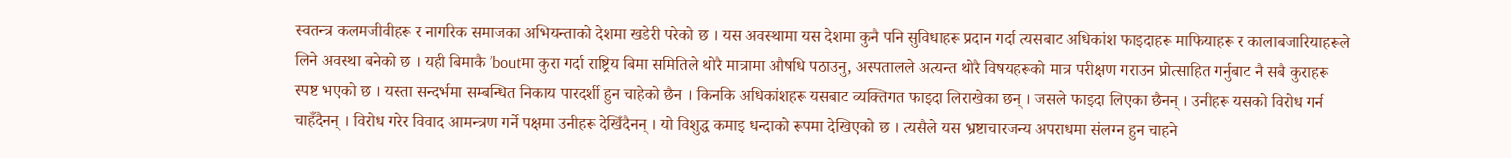स्वतन्त्र कलमजीवीहरू र नागरिक समाजका अभियन्ताको देशमा खडेरी परेको छ । यस अवस्थामा यस देशमा कुनै पनि सुविधाहरू प्रदान गर्दा त्यसबाट अधिकांश फाइदाहरू माफियाहरू र कालाबजारियाहरूले लिने अवस्था बनेको छ । यही बिमाकै ’boutमा कुरा गर्दा राष्ट्रिय बिमा समितिले थोरै मात्रामा औषधि पठाउनु, अस्पतालले अत्यन्त थोरै विषयहरूको मात्र परीक्षण गराउन प्रोत्साहित गर्नुबाट नै सबै कुराहरू स्पष्ट भएको छ । यस्ता सन्दर्भमा सम्बन्धित निकाय पारदर्शी हुन चाहेको छैन । किनकि अधिकांशहरू यसबाट व्यक्तिगत फाइदा लिराखेका छन् । जसले फाइदा लिएका छैनन् । उनीहरू यसको विरोध गर्न चाहँदैनन् । विरोध गरेर विवाद आमन्त्रण गर्ने पक्षमा उनीहरू देखिँदैनन् । यो विशुद्ध कमाइ धन्दाको रूपमा देखिएको छ । त्यसैले यस भ्रष्टाचारजन्य अपराधमा संलग्न हुन चाहने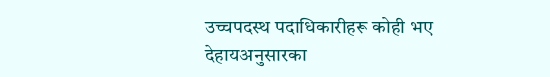उच्चपदस्थ पदाधिकारीहरू कोही भए देहायअनुसारका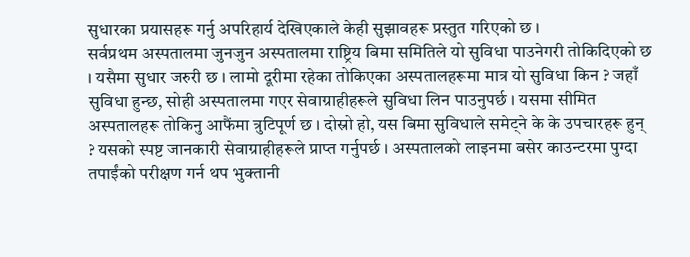सुधारका प्रयासहरू गर्नु अपरिहार्य देखिएकाले केही सुझावहरू प्रस्तुत गरिएको छ ।
सर्वप्रथम अस्पतालमा जुनजुन अस्पतालमा राष्ट्रिय बिमा समितिले यो सुविधा पाउनेगरी तोकिदिएको छ । यसैमा सुधार जरुरी छ । लामो दूरीमा रहेका तोकिएका अस्पतालहरूमा मात्र यो सुविधा किन ? जहाँ सुविधा हुन्छ, सोही अस्पतालमा गएर सेवाग्राहीहरूले सुविधा लिन पाउनुपर्छ । यसमा सीमित अस्पतालहरू तोकिनु आफैंमा त्रुटिपूर्ण छ । दोस्रो हो, यस बिमा सुविधाले समेट्ने के के उपचारहरू हुन् ? यसको स्पष्ट जानकारी सेवाग्राहीहरूले प्राप्त गर्नुपर्छ । अस्पतालको लाइनमा बसेर काउन्टरमा पुग्दा तपाईंको परीक्षण गर्न थप भुक्तानी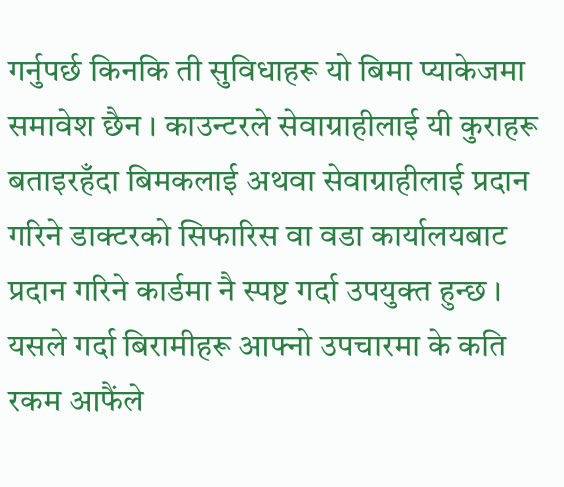गर्नुपर्छ किनकि ती सुविधाहरू यो बिमा प्याकेजमा समावेश छैन । काउन्टरले सेवाग्राहीलाई यी कुराहरू बताइरहँदा बिमकलाई अथवा सेवाग्राहीलाई प्रदान गरिने डाक्टरको सिफारिस वा वडा कार्यालयबाट प्रदान गरिने कार्डमा नै स्पष्ट गर्दा उपयुक्त हुन्छ । यसले गर्दा बिरामीहरू आफ्नो उपचारमा के कति रकम आफैंले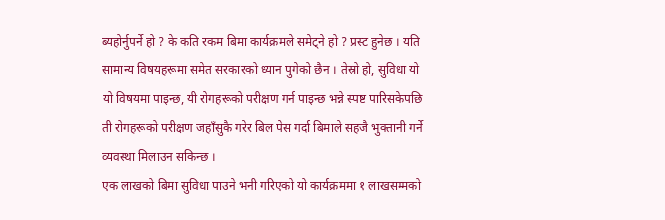ब्यहोर्नुपर्ने हो ? के कति रकम बिमा कार्यक्रमले समेट्ने हो ? प्रस्ट हुनेछ । यति सामान्य विषयहरूमा समेत सरकारको ध्यान पुगेको छैन । तेस्रो हो, सुविधा यो यो विषयमा पाइन्छ, यी रोगहरूको परीक्षण गर्न पाइन्छ भन्ने स्पष्ट पारिसकेपछि ती रोगहरूको परीक्षण जहाँसुकै गरेर बिल पेस गर्दा बिमाले सहजै भुक्तानी गर्ने व्यवस्था मिलाउन सकिन्छ ।
एक लाखको बिमा सुविधा पाउने भनी गरिएको यो कार्यक्रममा १ लाखसम्मको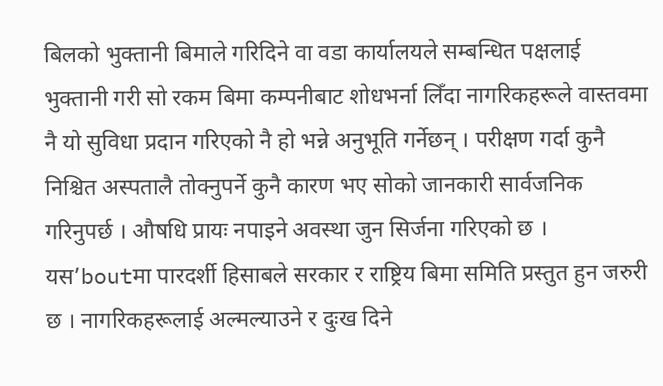बिलको भुक्तानी बिमाले गरिदिने वा वडा कार्यालयले सम्बन्धित पक्षलाई भुक्तानी गरी सो रकम बिमा कम्पनीबाट शोधभर्ना लिँदा नागरिकहरूले वास्तवमा नै यो सुविधा प्रदान गरिएको नै हो भन्ने अनुभूति गर्नेछन् । परीक्षण गर्दा कुनै निश्चित अस्पतालै तोक्नुपर्ने कुनै कारण भए सोको जानकारी सार्वजनिक गरिनुपर्छ । औषधि प्रायः नपाइने अवस्था जुन सिर्जना गरिएको छ । यस’boutमा पारदर्शी हिसाबले सरकार र राष्ट्रिय बिमा समिति प्रस्तुत हुन जरुरी छ । नागरिकहरूलाई अल्मल्याउने र दुःख दिने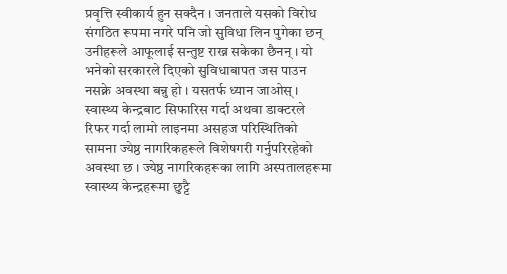प्रवृत्ति स्वीकार्य हुन सक्दैन । जनताले यसको विरोध संगठित रूपमा नगरे पनि जो सुविधा लिन पुगेका छन् उनीहरूले आफूलाई सन्तुष्ट राख्न सकेका छैनन् । यो भनेको सरकारले दिएको सुविधाबापत जस पाउन नसक्ने अवस्था बन्नु हो । यसतर्फ ध्यान जाओस् । स्वास्थ्य केन्द्रबाट सिफारिस गर्दा अथवा डाक्टरले रिफर गर्दा लामो लाइनमा असहज परिस्थितिको सामना ज्येष्ठ नागरिकहरूले विशेषगरी गर्नुपरिरहेको अवस्था छ । ज्येष्ठ नागरिकहरूका लागि अस्पतालहरूमा स्वास्थ्य केन्द्रहरूमा छुट्टै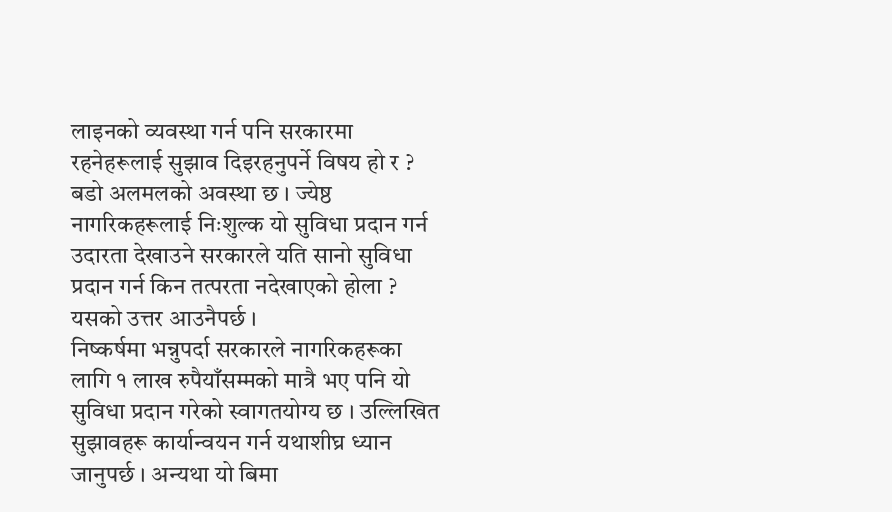लाइनको व्यवस्था गर्न पनि सरकारमा रहनेहरूलाई सुझाव दिइरहनुपर्ने विषय हो र ? बडो अलमलको अवस्था छ । ज्येष्ठ नागरिकहरूलाई निःशुल्क यो सुविधा प्रदान गर्न उदारता देखाउने सरकारले यति सानो सुविधा प्रदान गर्न किन तत्परता नदेखाएको होला ? यसको उत्तर आउनैपर्छ ।
निष्कर्षमा भन्नुपर्दा सरकारले नागरिकहरूका लागि १ लाख रुपैयाँसम्मको मात्रै भए पनि यो सुविधा प्रदान गरेको स्वागतयोग्य छ । उल्लिखित सुझावहरू कार्यान्वयन गर्न यथाशीघ्र ध्यान जानुपर्छ । अन्यथा यो बिमा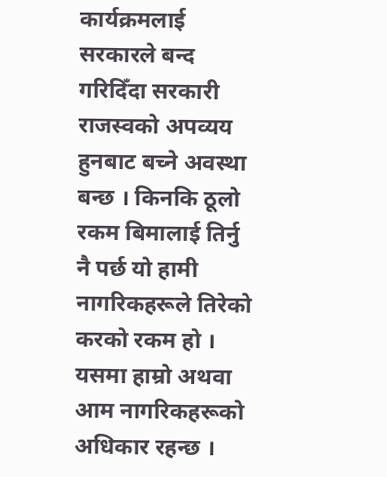कार्यक्रमलाई सरकारले बन्द गरिदिँदा सरकारी राजस्वको अपव्यय हुनबाट बच्ने अवस्था बन्छ । किनकि ठूलो रकम बिमालाई तिर्नु नै पर्छ यो हामी नागरिकहरूले तिरेको करको रकम हो । यसमा हाम्रो अथवा आम नागरिकहरूको अधिकार रहन्छ ।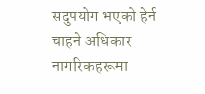सदुपयोग भएको हेर्न चाहने अधिकार नागरिकहरूमा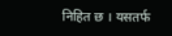निहित छ । यसतर्फ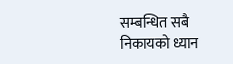सम्बन्धित सबै निकायको ध्यान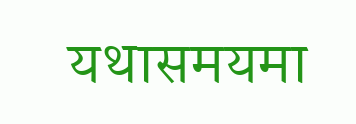यथासमयमा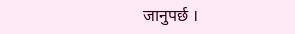जानुपर्छ ।